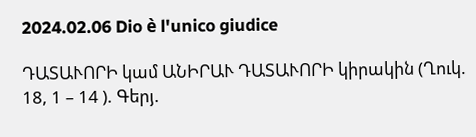2024.02.06 Dio è l'unico giudice

ԴԱՏԱՒՈՐԻ կամ ԱՆԻՐԱՒ ԴԱՏԱՒՈՐԻ կիրակին (Ղուկ. 18, 1 – 14 ). Գերյ.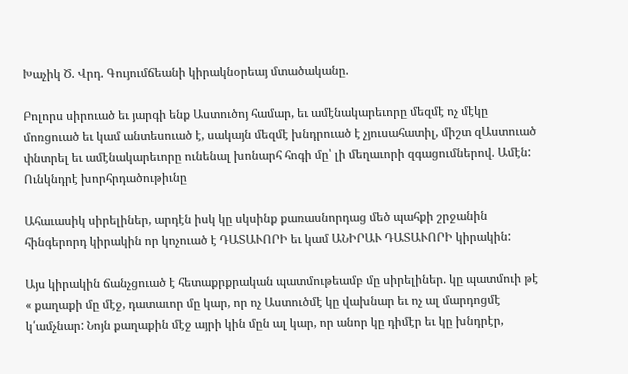Խաչիկ Ծ. Վրդ. Գույումճեանի կիրակնօրեայ մտածականը.

Բոլորս սիրուած եւ յարգի ենք Աստուծոյ համար, եւ ամէնակարեւորը մեզմէ ոչ մէկը մոռցուած եւ կամ անտեսուած է, սակայն մեզմէ խնդրուած է չյուսահատիլ, միշտ զԱստուած փնտրել եւ ամէնակարեւորը ունենալ խոնարհ հոգի մը՝ լի մեղաւորի զգացումներով. Ամէն:
Ունկնդրէ խորհրդածութիւնը

Ահաւասիկ սիրելիներ, արդէն իսկ կը սկսինք քառասնորդաց մեծ պահքի շրջանին հինգերորդ կիրակին որ կոչուած է ԴԱՏԱՒՈՐԻ եւ կամ ԱՆԻՐԱՒ ԴԱՏԱՒՈՐԻ կիրակին:

Այս կիրակին ճանչցուած է հետաքրքրական պատմութեամբ մը սիրելիներ. կը պատմուի թէ « քաղաքի մը մէջ, դատաւոր մը կար, որ ոչ Աստուծմէ կը վախնար եւ ոչ ալ մարդոցմէ կ՛ամչնար: Նոյն քաղաքին մէջ այրի կին մըն ալ կար, որ անոր կը դիմէր եւ կը խնդրէր,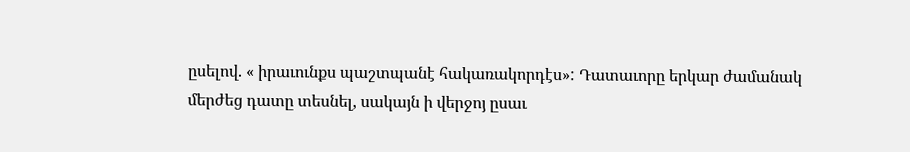ըսելով. « իրաւունքս պաշտպանէ հակառակորդէս»: Դատաւորը երկար ժամանակ մերժեց դատը տեսնել, սակայն ի վերջոյ ըսաւ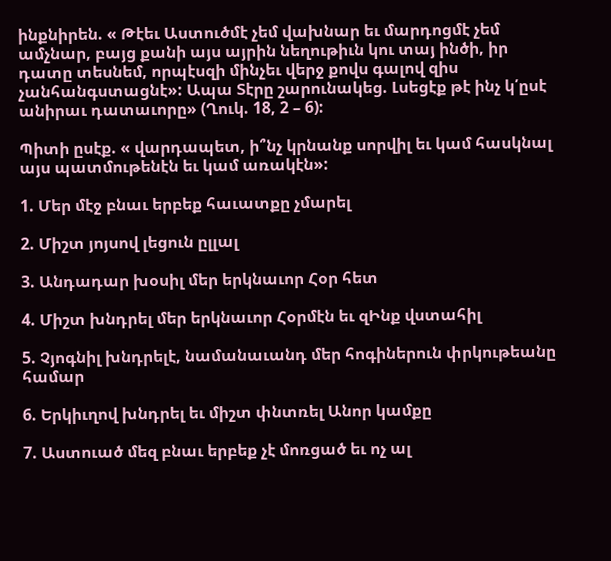ինքնիրեն. « Թէեւ Աստուծմէ չեմ վախնար եւ մարդոցմէ չեմ ամչնար, բայց քանի այս այրին նեղութիւն կու տայ ինծի, իր դատը տեսնեմ, որպէսզի մինչեւ վերջ քովս գալով զիս չանհանգստացնէ»: Ապա Տէրը շարունակեց. Լսեցէք թէ ինչ կ՛ըսէ անիրաւ դատաւորը» (Ղուկ. 18, 2 – 6):

Պիտի ըսէք. « վարդապետ, ի՞նչ կրնանք սորվիլ եւ կամ հասկնալ այս պատմութենէն եւ կամ առակէն»:

1. Մեր մէջ բնաւ երբեք հաւատքը չմարել

2. Միշտ յոյսով լեցուն ըլլալ

3. Անդադար խօսիլ մեր երկնաւոր Հօր հետ

4. Միշտ խնդրել մեր երկնաւոր Հօրմէն եւ զԻնք վստահիլ

5. Չյոգնիլ խնդրելէ, նամանաւանդ մեր հոգիներուն փրկութեանը համար

6. Երկիւղով խնդրել եւ միշտ փնտռել Անոր կամքը

7. Աստուած մեզ բնաւ երբեք չէ մոռցած եւ ոչ ալ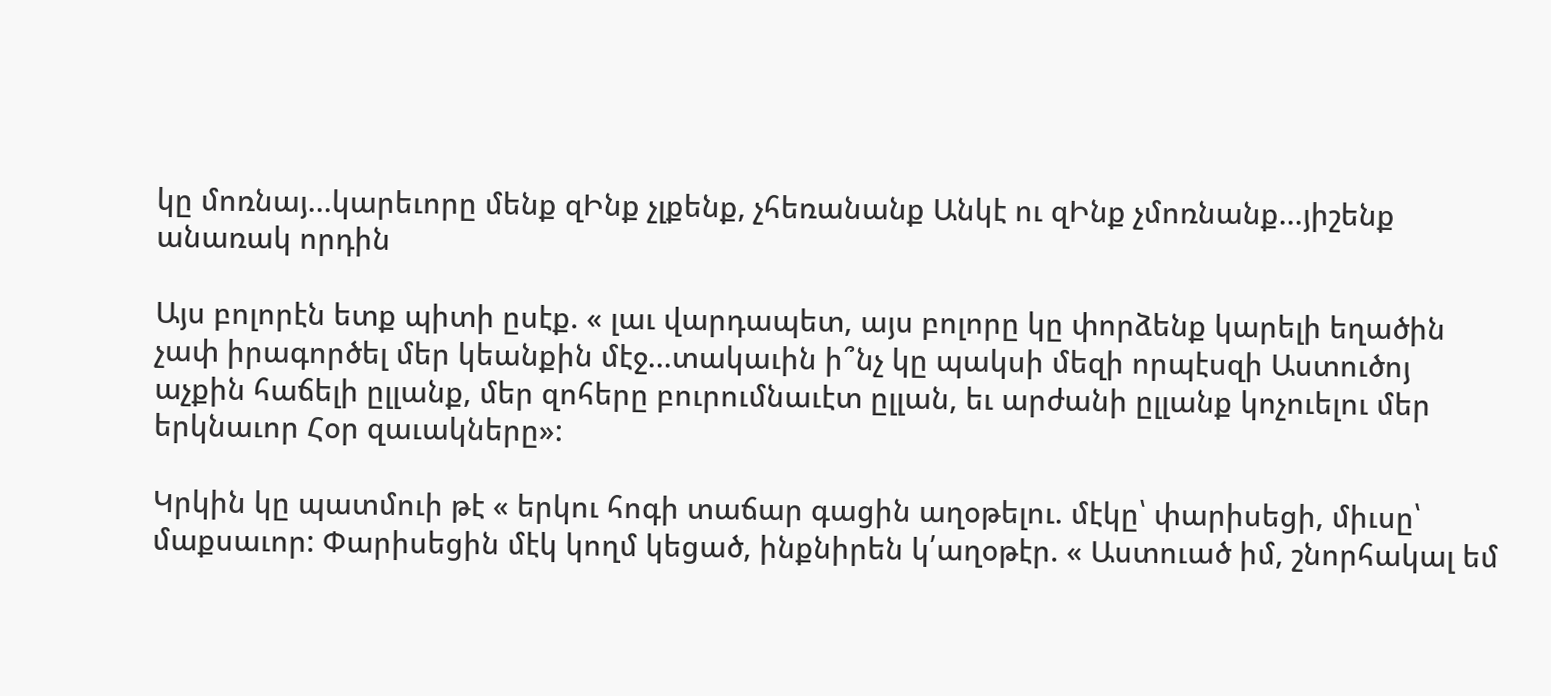կը մոռնայ...կարեւորը մենք զԻնք չլքենք, չհեռանանք Անկէ ու զԻնք չմոռնանք...յիշենք անառակ որդին

Այս բոլորէն ետք պիտի ըսէք. « լաւ վարդապետ, այս բոլորը կը փորձենք կարելի եղածին չափ իրագործել մեր կեանքին մէջ...տակաւին ի՞նչ կը պակսի մեզի որպէսզի Աստուծոյ աչքին հաճելի ըլլանք, մեր զոհերը բուրումնաւէտ ըլլան, եւ արժանի ըլլանք կոչուելու մեր երկնաւոր Հօր զաւակները»:

Կրկին կը պատմուի թէ « երկու հոգի տաճար գացին աղօթելու. մէկը՝ փարիսեցի, միւսը՝ մաքսաւոր: Փարիսեցին մէկ կողմ կեցած, ինքնիրեն կ՛աղօթէր. « Աստուած իմ, շնորհակալ եմ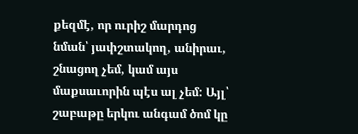քեզմէ, որ ուրիշ մարդոց նման՝ յափշտակող, անիրաւ, շնացող չեմ, կամ այս մաքսաւորին պէս ալ չեմ: Այլ՝ շաբաթը երկու անգամ ծոմ կը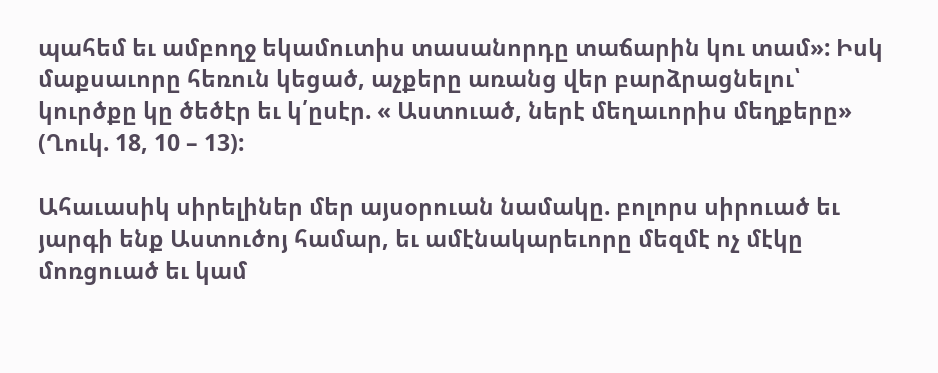պահեմ եւ ամբողջ եկամուտիս տասանորդը տաճարին կու տամ»: Իսկ մաքսաւորը հեռուն կեցած, աչքերը առանց վեր բարձրացնելու՝ կուրծքը կը ծեծէր եւ կ՛ըսէր. « Աստուած, ներէ մեղաւորիս մեղքերը» (Ղուկ. 18, 10 – 13):

Ահաւասիկ սիրելիներ մեր այսօրուան նամակը. բոլորս սիրուած եւ յարգի ենք Աստուծոյ համար, եւ ամէնակարեւորը մեզմէ ոչ մէկը մոռցուած եւ կամ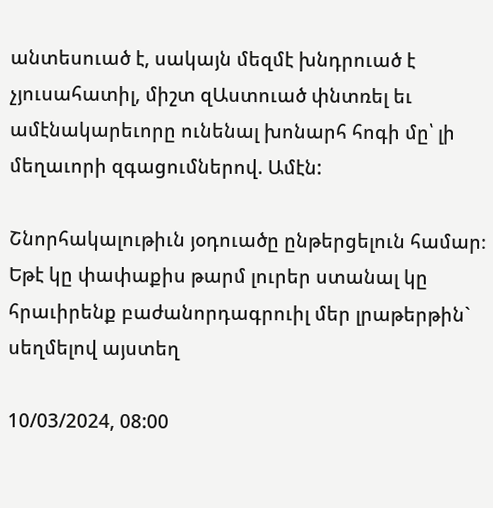անտեսուած է, սակայն մեզմէ խնդրուած է չյուսահատիլ, միշտ զԱստուած փնտռել եւ ամէնակարեւորը ունենալ խոնարհ հոգի մը՝ լի մեղաւորի զգացումներով. Ամէն:

Շնորհակալութիւն յօդուածը ընթերցելուն համար։ Եթէ կը փափաքիս թարմ լուրեր ստանալ կը հրաւիրենք բաժանորդագրուիլ մեր լրաթերթին` սեղմելով այստեղ

10/03/2024, 08:00